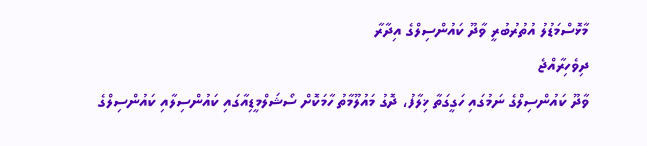މާޅޮސްމަޑުލު އުތުރުބުރީ ވާދޫ ކައުންސިލްގެ އިދާރާ
ދިވެހިރާއްޖެ
ވާދޫ ކައުންސިލްގެ ނަމުގައި ހަގީގަތާ ޚިލާފު، ދޮގު މައުލޫމާތު ހާމަކޮށް ސޯޝަލްމީޑިއާގައި ކައުންސިލާއި ކައުންސިލްގެ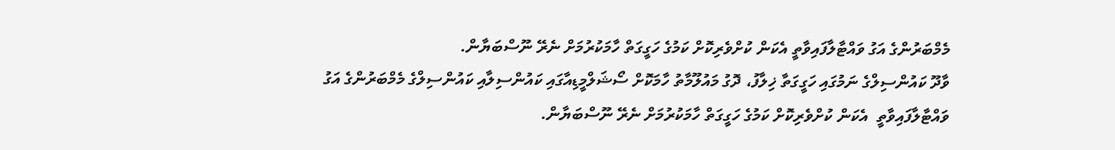މެމްބަރުންގެ އަގު ވައްޓާލާފައިވާތީ އެކަން ކުށްވެރިކޮށް ކަމުގެ ހަގީގަތް ހާމަކުރުމަށް ނެރޭ ނޫސްބަޔާން.
ވާދޫ ކައުންސިލްގެ ނަމުގައި ހަގީގަތާ ޚިލާފު، ދޮގު މައުލޫމާތު ހާމަކޮށް ސޯޝަލްމީޑިއާގައި ކައުންސިލާއި ކައުންސިލްގެ މެމްބަރުންގެ އަގު ވައްޓާލާފައިވާތީ  އެކަން ކުށްވެރިކޮށް ކަމުގެ ހަގީގަތް ހާމަކުރުމަށް ނެރޭ ނޫސްބަޔާން.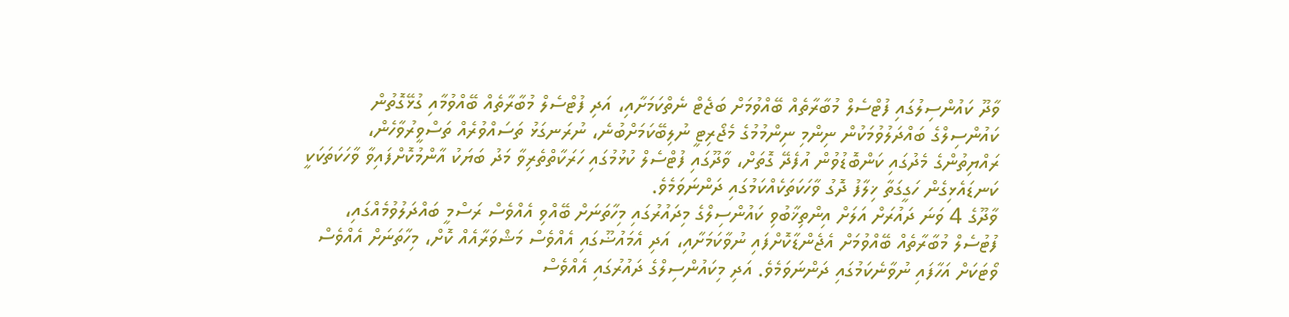ވާދޫ ކައުންސިލުގައި ފުޓްސެލް މުބާރާތެއް ބޭއްވުމަށް ބަޖެޓް ނެތްކަމަށާއި، އަދި ފުޓްސެލް މުބާރާތެއް ބޭއްވުމާއި ގުޅޭގޮތުން ކައުންސިލްގެ ބައްދަލުވުމަކުން ނިންމި ނިންމުމުގެ މެޖޯރިޓީ ނުލިބޭކަމަށްބުނެ، ނުރަނގަޅު ތަސައްވުރެއް ތަސްވީރުވާހެން، ރައްޔިތުންގެ މެދުގައި ކަންބޮޑުވުން އުފެދޭ ގޮތަށް، ވާދޫގައި ފުޓްސެލް ކުޅުމުގައި ހަރަކާތްތެރިވާ މަދު ބަޔަކު އާންމުކޮށްފައިވާ ވާހަކަތަކަކީ ކަނޑައެޅިގެން ހަގީގަތާ ޚިލާފު ދޮގު ވާހަކަތަކެއްކަމުގައި ދަންނަވަމެވެ.
ވާދޫގެ 4 ވަނަ ދައުރަށް އަލަށް އިންތިޚާބުވި ކައުންސިލްގެ މިދައުރުގައި މިހާތަނަށް ބޭއްވި އެއްވެސް ރަސްމީ ބައްދަލުވުމެއްގައި، ފުޓުސެލް މުބާރާތެއް ބޭއްވުމަށް އެޖެންޑާކޮށްފައި ނުވާކަމަށާއި، އަދި އެމައުޟޫގައި އެއްވެސް މަޝްވަރާއެއް ކޮށް، މިހާތަނަށް އެއްވެސް ވޯޓަކަށް އަހާފައި ނުވާނެކަމުގައި ދަންނަވަމެވެ. އަދި މިކައުންސިލްގެ ދައުރުގައި އެއްވެސް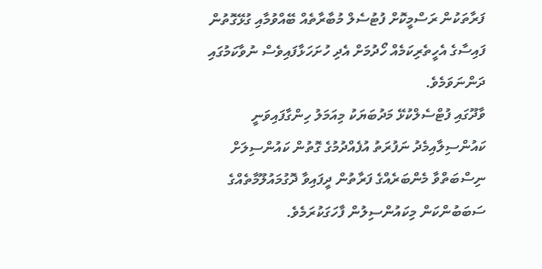ފަރާތަކުން ރަސްމީކޮށް ފުޓުސެލް މުބާރާތެއް ބޭއްވުމާއި ގުޅޭގޮތުން ފައިސާގެ އެހީތެރިކަމެއް ހޯދުމަށް އެދި ހުށަހަޅާފައިވެސް ނުވާކަމުގައި ދަންނަވަމެވެ.
ވާދޫގައި ފުޓްސެލްކުޅޭ މަދުބަޔަކު މިއަމަލު ހިންގާފައިވަނީ ކައުންސިލާއިމެދު ނަފުރަތު އުފެއްދުމުގެ ގޮތުން ކައުންސިލަށް ނިސްބަތްވާ މެންބަރެއްގެ ފަރާތުން ދީފައިވާ ދޮގުމައުލޫމާތެއްގެ ސަބަބުންކަން މިކައުންސިލުން ފާހަގަކުރަމެވެ.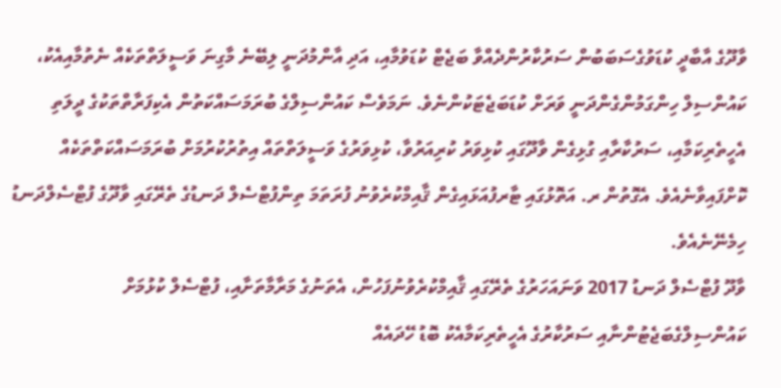ވާދޫގެ އާބާދީ ކުޑަވުގެސަބަބުން ސަރުކާރުންދެއްވާ ބަޖެޓް ކުޑަވުމާއި، އަދި އާންމުދަނީ ލިބޭނެ މާގިނަ ވަސީލަތްތަކެއް ނެތުމާއިއެކު، ކައުންސިލް ހިންގަމުންގެންދަނީ ވަރަށް ކުޑަބަޖެޓަކުންނެވެ. ނަމަވެސް ކައުންސިލްގެ ބުރަމަސައްކަތުން އެކިފަރާތްތަކުގެ ދީލަތި އެހީތެރިކަމާއި، ސަރުކާރާއި ގުޅިގެން ވާދޫގައި ކުޅިވަރު ކުރިއަރުވާ، ކުޅިވަރުގެ ވަސީލަތްތައް އިތުރުކުރުމަށް ބުރަމަސައްކަތްތަކެއް ކޮށްފައިވާނެއެވެ. އެގޮތުން ރ. އަތޮޅުގައި ޓާރފުއަޅައިގެން ޤާއިމްކުރެވުނު ފުރަތަމަ ތިންފުޓްސެލް ދަނޑުގެ ތެރޭގައި ވާދޫގެ ފުޓްސެލްދަނޑު ހިމެނޭނެއެވެ.
ވާދޫ ފުޓްސެލް ދަނޑު 2017 ވަނައަހަރުގެ ތެރޭގައި ޤާއިމްކުރެވުނުފަހުން، އެތަނުގެ މަރާމާތަށާއި، ފުޓްސެލް ކުޅުމަށް ކައުންސިލްގެބަޖެޓުންނާއި ސަރުކާރުގެ އެހީތެރިކަމާއެކު ބޮޑު ހޭދައެއް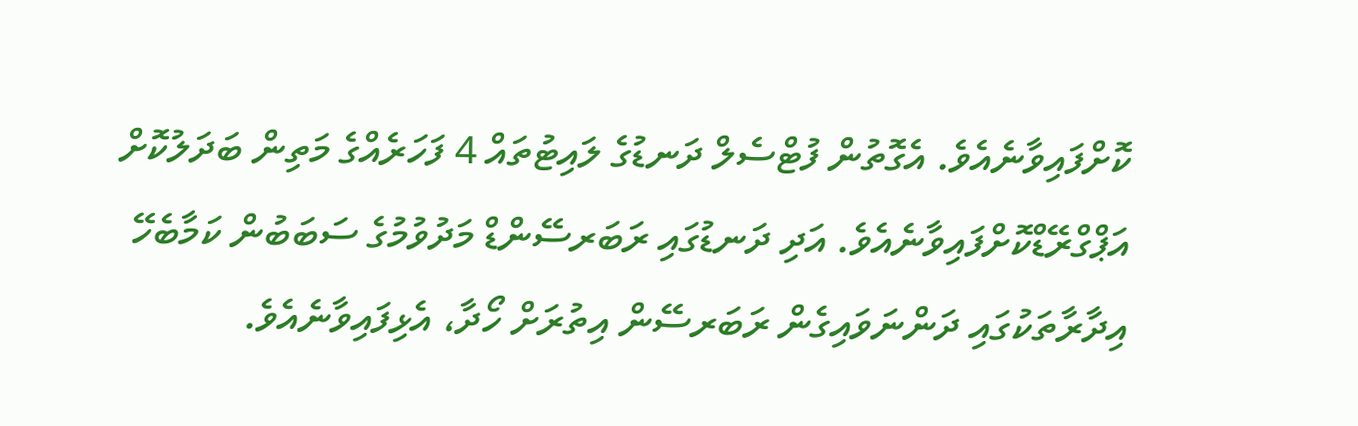ކޮށްފައިވާނެއެވެ. އެގޮތުން ފުޓްސެލް ދަނޑުގެ ލައިޓުތައް 4 ފަހަރެއްގެ މަތިން ބަދަލުކޮށް އަޕްގްރޭޑްކޮށްފައިވާނެއެވެ. އަދި ދަނޑުގައި ރަބަރސޭންޑް މަދުވުމުގެ ސަބަބުން ކަމާބެހޭ އިދާރާތަކުގައި ދަންނަވައިގެން ރަބަރސޭން އިތުރަށް ހޯދާ، އެޅިފައިވާނެއެވެ.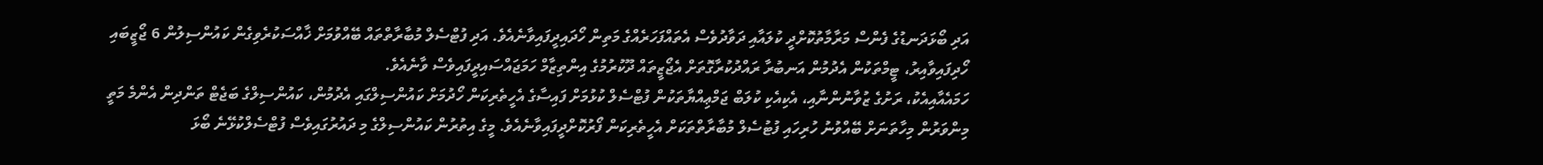އަދި ބޯޅަދަނޑުގެ ފެންސް މަރާމާތުކޮށްދީ ކުލައާއި ދަވާދުވެސް އެތައްފަހަރެއްގެ މަތިން ހޯދައިދީފައިވާނެއެވެ. އަދި ފުޓްސެލް މުބާރާތްތައް ބޭއްވުމަށް ޚާއްސަކުރެވިގެން ކައުންސިލުން 6 ޖޯޒީބައި ހޯދިފައިވާއިރު، ޓީމްތަކުން އެދުމުން އަނބުރާ ރައްދުކުރާގޮތަށް އެޖޯޒީތައް ދޫކުރުމުގެ އިންތިޒާމް ހަމަޖައްސައިދީފައިވެސް ވާނެއެވެ.
ހަމައެއާއިއެކު، ރަށުގެ ޒުވާނުންނާއި، އެކިއެކި ކުލަބް ޖަމްޢިއްޔާތަކުން ފުޓްސެލް ކުޅުމަށް ފައިސާގެ އެހީތެރިކަން ހޯދުމަށް ކައުންސިލްގައި އެދުމުން، ކައުންސިލްގެ ބަޖެޓް ތަންދިން އެންމެ މަތީ މިންވަރުން މިހާތަނަށް ބޭއްވުނު ހުރިހައި ފުޓުސެލް މުބާރާތްތަކަށް އެހީތެރިކަން ފޯރުކޮށްދީފައިވާނެއެވެ. މީގެ އިތުރުން ކައުންސިލްގެ މި ދައުރުގައިވެސް ފުޓްސެލްކުޅޭނެ ބޯޅަ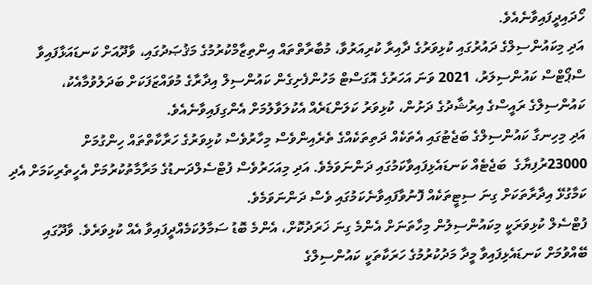ހޯދައިދީފައިވާނެއެވެ.
އަދި މިކައުންސިލްގެ ދައުރުގައި ކުޅިވަރުގެ ދާއިރާ ކުރިއަރުވާ، މުބާރާތްތައް އިންތިޒާމްކުރުމުގެ މަޤުޞަދުގައި، ވާދޫއަށް ކަނޑައަޅާފައިވާ ސްޕޯޓްސް ކައުންސިލަރު، 2021 ވަނަ އަހަރުގެ އޮގަސްޓް މަހުންފެށިގެން ކައުންސިލް އިދާރާގެ މުވައްޒަފަކަށް ބަދަލުވުމާއެކު، ކައުންސިލްގެ ރައީސްގެ އިރުޝާދުގެ ދަށުން، ކުޅިވަރު ކަލަންޑަރެއް އެކުލަވާލުމަށް އެންގިފައިވާނެއެވެ.
އަދި މިހިނގާ ކައުންސިލްގެ ބަޖެޓުގައި އެތަކެއް ދަތިތަކެއްގެ ތެރެއިންވެސް މިހާރުވެސް ކުޅިވަރުގެ ހަރާކާތްތައް ހިންގުމަށް 23000ރުފިޔާގެ  ބަޖެޓެއް ކަނޑައެޅިފައިވާކަމުގައި ދަންނަވަމެވެ. އަދި މިއަހަރުވެސް ފުޓްސެލްދަނޑުގެ މަރާމާތުކުރުމަށް އެހީތެރިކަމަށް އެދި ކަމާގުޅޭ އިދާރާތަކަށް ގިނަ ސިޓީތަކެއް ފޮނުވާފައިވާނެކަމުގައި ވެސް ދަންނަވަމެވެ.
ފުޓްސެލް ކުޅިވަރަކީ މިކައުންސިލުން މިހާތަނަށް އެންމެ ގިނަ ޚަރަދުކޮށް، އެންމެ ބޮޑު ސަމާލުކަމެއްދީފައިވާ އެއް ކުޅިވަރެވެ. ވާދޫގައި ބޭއްވުމަށް ކަނޑައެޅިފައިވާ މީދާ މަދުކުރުމުގެ ހަރަކާތަކީ ކައުންސިލްގެ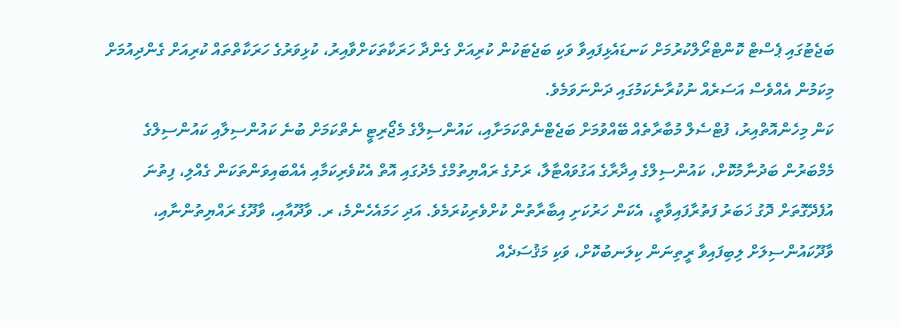ބަޖެޓުގައި ޕެސްޓް ކޮންޓްރޯލްކުރުމަށް ކަނޑައެޅިފައިވާ ވަކި ބަޖެޓަކުން ކުރިއަށް ގެންދާ ހަރަކާތަކަށްވާއިރު، ކުޅިވަރުގެ ހަރަކާތްތައް ކުރިއަށް ގެންދިއުމަށް  މިކަމުން އެއްވެސް އަސަރެއް ނުކުރާނެކަމުގައި ދަންނަވަމެވެ.
ކަން މިހެންއޮތްއިރު، ފުޓްސެލް މުބާރާތެއް ބޭއްވުމަށް ބަޖެޓްނެތްކަމަށާއި، ކައުންސިލްގެ މެޖޯރިޓީ ނެތްކަމަށް ބުނެ ކައުންސިލާއި ކައުންސިލްގެ މެމްބަރުން ބަދުނާމުކޮށް، ކައުންސިލްގެ އިދާރާގެ އަގުވައްޓާލާ، ރަށުގެ ރައްޔިތުމްގެ މެދުގައި އޮތް އެކުވެރިކަމާއި އެއްބައިވަންތަކަން ގެއްލި، ފިތުނަ އުފެދޭގޮތަށް ދޮގު ޚަބަރު ފަތުރާފައިވާތީ، އެކަން ހަރުކަށި އިބާރާތުން ކުށްވެރިކުރަމެވެ. އަދި ހަމައެހެންމެ، ރ. ވާދޫއާއި، ވާދޫގެ ރައްޔިތުންނާއި، ވާދޫކައުންސިލަށް ލިބިފައިވާ ރީތިނަން ކިލަނބުކޮށް، ވަކި މަޤުސަދެއް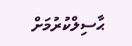ޙާސިލްކުރުމަށް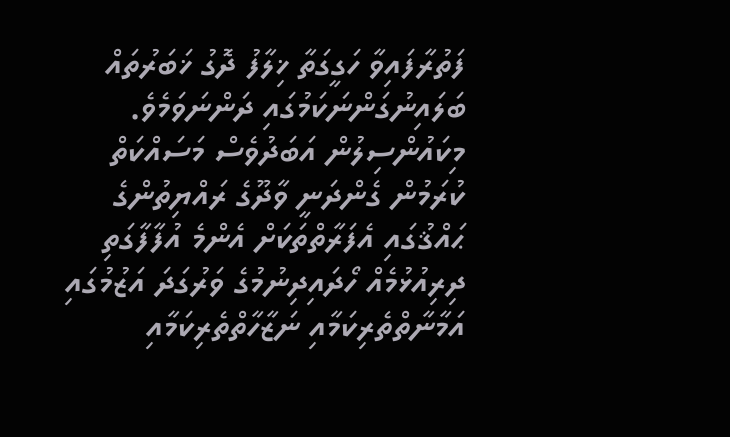ފަތުރާފައިވާ ހަގީގަތާ ޚިލާފު ދޮގު ޚަބަރުތައް ބަލައިނުގަންނަކަމުގައި ދަންނަވަމެވެ.
މިކައުންސިލުން އަބަދުވެސް މަސައްކަތް ކުރަމުން ގެންދަނީ ވާދޫގެ ރައްޔިތުންގެ ޙައްޤުގައި އެފަރާތްތަކަށް އެންމެ އުފާފާގަތި ދިރިއުޅުމެއް ހޯދައިދިނުމުގެ ވަރުގަދަ އަޒުމުގައި އަމާނާތްތެރިކަމާއި ނަޒާހާތްތެރިކަމާއި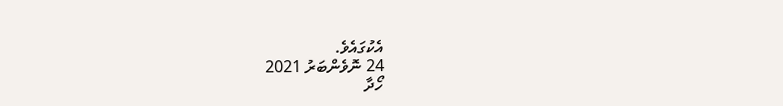އެކުގައެވެ.
24 ނޮވެންބަރު 2021
ހޯދާ